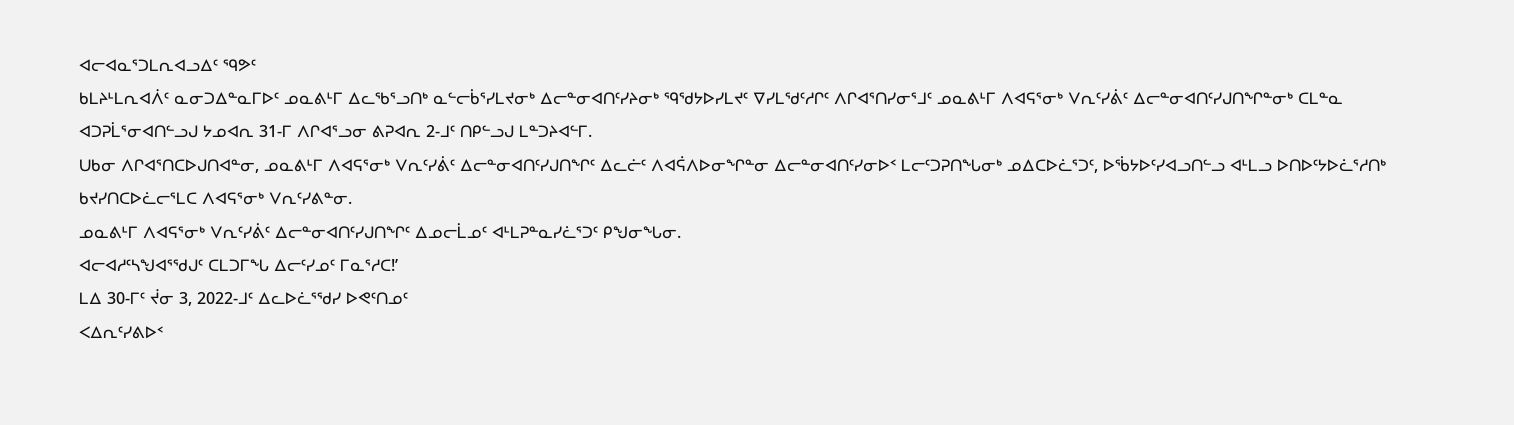ᐊᓕᐊᓇᕐᑐᒪᕆᐊᓗᐃᑦ ᙯᕗᑦ
ᑲᒪᔨᒻᒪᕆᐊᐲᑦ ᓇᓂᑐᐃᓐᓇᒥᐅᑦ ᓄᓇᕕᒻᒥ ᐃᓚᖃᕐᓗᑎᒃ ᓇᓪᓕᑳᕐᓯᒪᔪᓂᒃ ᐃᓕᓐᓂᐊᑎᑦᓯᔨᓂᒃ ᙯᖁᔭᐅᓯᒪᔪᑦ ᐁᓯᒪᖁᑦᓱᒋᑦ ᐱᒋᐊᕐᑎᓯᓂᕐᒧᑦ ᓄᓇᕕᒻᒥ ᐱᐊᕋᕐᓂᒃ ᐯᕆᑦᓯᕖᑦ ᐃᓕᓐᓂᐊᑎᑦᓯᒍᑎᖏᓐᓂᒃ ᑕᒪᓐᓇ ᐊᑐᕈᒫᕐᓂᐊᑎᓪᓗᒍ ᔭᓄᐊᕆ 31-ᒥ ᐱᒋᐊᕐᓗᓂ ᕕᕈᐊᕆ 2-ᒧᑦ ᑎᑭᓪᓗᒍ ᒪᓐᑐᔨᐊᓪᒥ.
ᑌᑲᓂ ᐱᒋᐊᕐᑎᑕᐅᒍᑎᐊᓐᓂ, ᓄᓇᕕᒻᒥ ᐱᐊᕋᕐᓂᒃ ᐯᕆᑦᓯᕖᑦ ᐃᓕᓐᓂᐊᑎᑦᓯᒍᑎᖏᑦ ᐃᓚᓖᑦ ᐱᐊᕌᐱᐅᓂᖏᓐᓂ ᐃᓕᓐᓂᐊᑎᑦᓯᓂᐅᑉ ᒪᓕᑦᑐᕈᑎᖓᓂᒃ ᓄᐃᑕᐅᓛᕐᑐᑦ, ᐅᖄᔭᐅᑦᓯᐊᓗᑎᓪᓗ ᐊᒻᒪᓗ ᐅᑎᐅᑦᔭᐅᓛᕐᓱᑎᒃ ᑲᔪᓯᑎᑕᐅᓛᓕᕐᒪᑕ ᐱᐊᕋᕐᓂᒃ ᐯᕆᑦᓯᕕᓐᓂ.
ᓄᓇᕕᒻᒥ ᐱᐊᕋᕐᓂᒃ ᐯᕆᑦᓯᕖᑦ ᐃᓕᓐᓂᐊᑎᑦᓯᒍᑎᖏᑦ ᐃᓄᓕᒫᓄᑦ ᐊᒻᒪᕈᓐᓇᓯᓛᕐᑐᑦ ᑭᖑᓂᖓᓂ.
ᐊᓕᐊᓱᑦᓴᖑᐊᕐᖁᒍᑦ ᑕᒪᑐᒥᖓ ᐃᓕᑦᓯᓄᑦ ᒥᓇᕐᓱᑕ!’
ᒪᐃ 30-ᒥᑦ ᔫᓂ 3, 2022-ᒧᑦ ᐃᓚᐅᓛᕐᖁᓯ ᐅᕙᑦᑎᓄᑦ
ᐸᐃᕆᑦᓯᕕᐅᑉ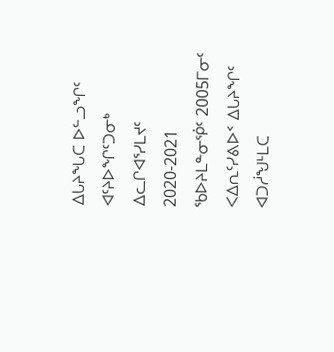ᐃᒐᔨᖓᑕ ᐅᓪᓗᖏᑦ ᐊᑦᔨᐅᖏᑦᑐᓂᒃ ᐃᓚᒋᐊᕐᓯᒪᔪᑦ 2020-2021
ᖃᐅᔨᒪᓐᓂᖀᑦ 2005ᒥᓂᑦ ᐸᐃᕆᑦᓯᕕᐅᑉ ᐃᒐᔨᖏᑦ ᐊᑐᓲᖑᒻᒪᑕ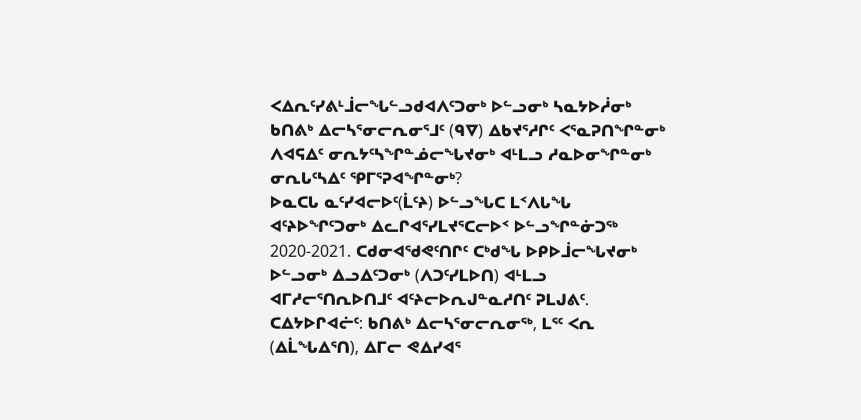ᐸᐃᕆᑦᓯᕕᒻᒨᓕᖓᓪᓗᑯᐊᐱᑦᑐᓂᒃ ᐅᓪᓗᓂᒃ ᓴᓇᔭᐅᓲᓂᒃ ᑲᑎᕕᒃ ᐃᓕᓴᕐᓂᓕᕆᓂᕐᒧᑦ (ᑫᐁ) ᐃᑲᔪᕐᓱᒋᑦ ᐸᕐᓇᕈᑎᖏᓐᓂᒃ ᐱᐊᕋᐃᑦ ᓂᕆᔭᑦᓴᖏᓐᓅᓕᖓᔪᓂᒃ ᐊᒻᒪᓗ ᓱᓇᐅᓂᖏᓐᓂᒃ ᓂᕆᒐᑦᓴᐃᑦ ᕿᒥᕐᕈᐊᖏᓐᓂᒃ?
ᐅᓇᑕᒐ ᓇᑦᓯᐊᓕᐅᑦ(ᒫᑦᔨ) ᐅᓪᓗᖓᑕ ᒪᑉᐱᒐᖓ ᐊᑦᔨᐅᖏᑦᑐᓂᒃ ᐃᓚᒋᐊᕐᓯᒪᔪᕐᑕᓕᐅᑉ ᐅᓪᓗᖏᓐᓃᑐᖅ 2020-2021. ᑕᑯᓂᐊᖁᕙᑦᑎᒋᑦ ᑕᒃᑯᖓ ᐅᑭᐅᒨᓕᖓᔪᓂᒃ ᐅᓪᓗᓂᒃ ᐃᓗᐃᑦᑐᓂᒃ (ᐱᑐᑦᓯᒪᐅᑎ) ᐊᒻᒪᓗ ᐊᒥᓱᓕᕐᑎᕆᐅᑎᒧᑦ ᐊᑦᔨᓕᐅᕆᒍᓐᓇᓱᑎᑦ ᕈᒪᒍᕕᑦ.
ᑕᐃᔭᐅᒋᐊᓖᑦ: ᑲᑎᕕᒃ ᐃᓕᓴᕐᓂᓕᕆᓂᖅ, ᒪᕐᑦ ᐸᕆ (ᐃᒫᖓᐃᕐᑎ), ᐃᒥᓕ ᕙᐃᓯᐊᕐ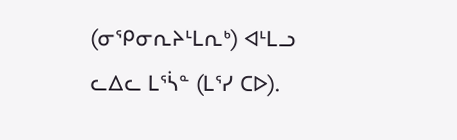(ᓂᕿᓂᕆᔨᒻᒪᕆᒃ) ᐊᒻᒪᓗ ᓚᐃᓚ ᒪᕐᓵᓐ (ᒪᕐᓯ ᑕᐅ).